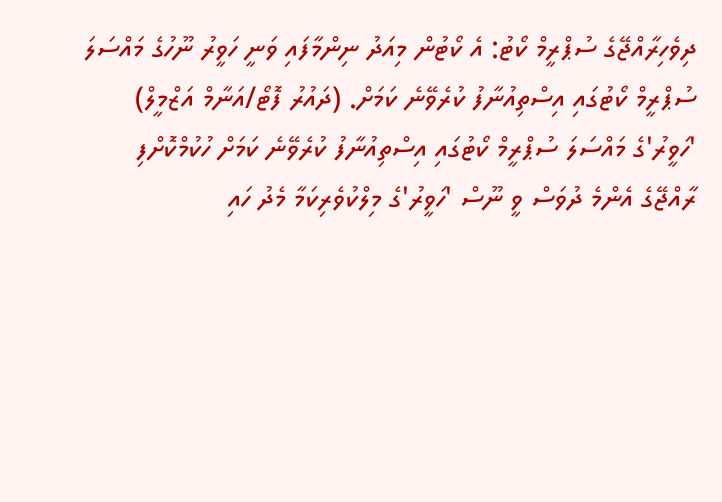ދިވެހިރާއްޖޭގެ ސުޕްރީމް ކޯޓު: އެ ކޯޓުން މިއަދު ނިންމާފައި ވަނީ ހަވީރު ނޫހުގެ މައްސަލަ ސުޕްރީމް ކޯޓުގައި އިސްތިއުނާފު ކުރެވޭނެ ކަމަށް. (ދައުރު ފޮޓޯ/އަނާމް އަޒްމީލް)
'ހަވީރު'ގެ މައްސަލަ ސުޕްރީމް ކޯޓުގައި އިސްތިއުނާފު ކުރެވޭނެ ކަމަށް ހުކުމްކޮށްފި
ރާއްޖޭގެ އެންމެ ދުވަސް ވީ ނޫސް 'ހަވީރު'ގެ މިލްކުވެރިކަމާ މެދު ހައި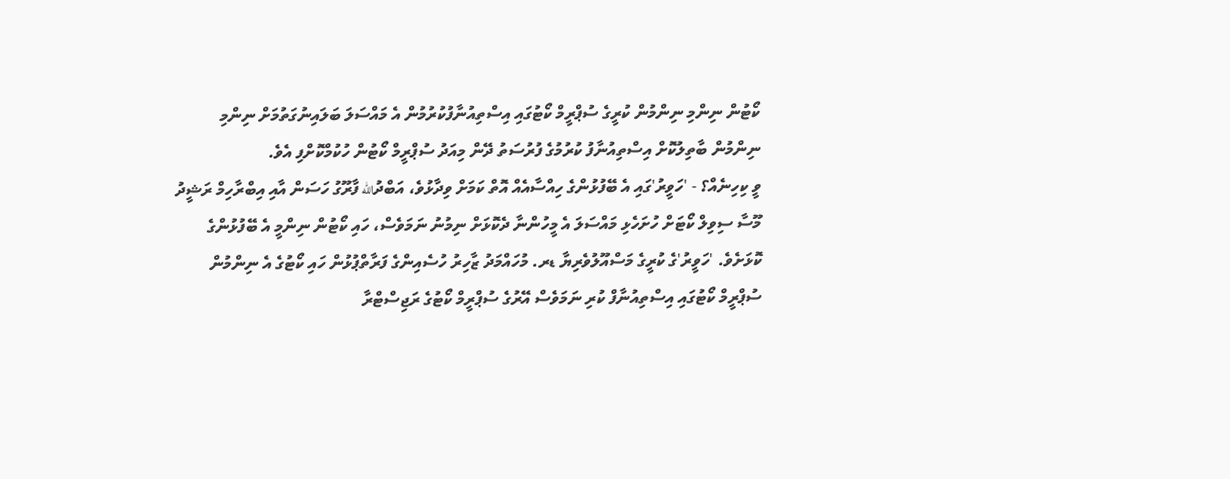ކޯޓުން ނިންމި ނިންމުން ކުރީގެ ސުޕްރީމް ކޯޓުގައި އިސްތިއުނާފުކުރުމުން އެ މައްސަލަ ބަލައިނުގަތުމަށް ނިންމި ނިންމުން ބާތިލުކޮށް އިސްތިއުނާފު ކުރުމުގެ ފުރުސަތު ދޭން މިއަދު ސުޕްރީމް ކޯޓުން ހުކުމްކޮށްފި އެވެ.
ވީ ކިހިނެއް؟ - 'ހަވީރު'ގައި އެ ބޭފުޅުންގެ ހިއްސާއެއް އޮތް ކަމަށް ވިދާޅުވެ، އަބްދުالله ފާރޫގު ހަސަން އާއި އިބްރާހިމް ރަޝީދު މޫސާ ސިވިލް ކޯޓަށް ހުށަހެޅި މައްސަލަ އެ މީހުންނާ ދެކޮޅަށް ނިމުނު ނަމަވެސް، ހައި ކޯޓުން ނިންމީ އެ ބޭފުޅުންގެ ކޮޅަށެވެ. 'ހަވީރު'ގެ ކުރީގެ މަސްއޫލުވެރިޔާ ޑރ. މުހައްމަދު ޒާހިރު ހުސެއިންގެ ފަރާތްޕުޅުން ހައި ކޯޓުގެ އެ ނިންމުން ސުޕްރީމް ކޯޓުގައި އިސްތިއުނާފް ކުރި ނަމަވެސް އޭރުގެ ސުޕްރީމް ކޯޓުގެ ރަޖިސްޓްރާ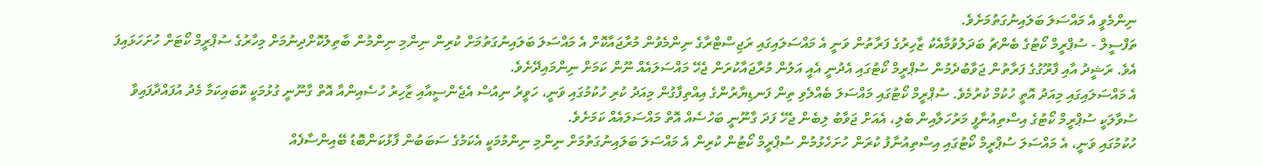ނިންމެވީ އެ މައްސަލަ ބަލައިނުގަތުމަށެވެ.
ތަފްސީލް - ސުޕްރީމް ކޯޓުގެ ބެންޗު ބަދަލުވުމާއެކު ޒާހިރުގެ ފަރާތުން ވަނީ އެ މައްސަލައިގައި ރަޖިސްޓްރާގެ ނިންމެވުން މުރާޖައާކޮށް އެ މައްސަލަ ބަލައިނުގަތުމަށް ކުރިން ނިންމި ނިންމުން ބާތިލުކޮށްދިނުމަށް މިހާރުގެ ސުޕްރީމް ކޯޓަށް ހުށަހަޅައިފަ އެވެ. ރަޝީދު އާއި ފާރޫގުގެ ފަރާތުން ޖަވާބުދެމުން ސުޕްރީމް ކޯޓުގައި އެދުނީ އެއީ އަލުން މުރާޖައާކުރަން ޖެހޭ މައްސަލައެއް ނޫން ކަމަށް ނިންމައިދޭށެވެ.
އެ މައްސަލައިގައި މިއަދު އޮތީ ހުކުމް ކުރުމެވެ. ސުޕްރީމް ކޯޓުގައި މައްސަލަ ބެއްލެވި ތިން ފަނޑިޔާރުންގެ އިއްތިފާގުން މިއަދު ކުރި ހުކުމުގައި ވަނީ، ހަވީރު ނިއުސް އެޖެންސީއާއި ޒާހިރު ހުސެއިންއާ އޮތް ގާނޫނީ ގުޅުމަކީ ކޮބައިކަމާ މެދު އުފައްދާފައިވާ ސުވާލަކީ ސުޕްރީމް ކޯޓުގެ އިސްތިއުނާފީ މަރުހަލާއިން ބެލި، އެއަށް ޖަވާބު ލިބެން ޖެހޭ ފަދަ ގާނޫނީ ބަހުސެއް އޮތް މައްސަލައެއް ކަމަށެވެ.
ހުކުމުގައި ވަނީ، އެ މައްސަލަ ސުޕްރީމް ކޯޓުގައި އިސްތިއުނާފު ކުރަން ހުށަހެޅުމުން ސުޕްރީމް ކޯޓުން ކުރިން އެ މައްސަލަ ބަލައިނުގަތުމަށް ނިންމި ނިންމުމަކީ އެކަމުގެ ސަބަބުން ފާޅުކަންބޮޑު ބޭއިންސާފެއް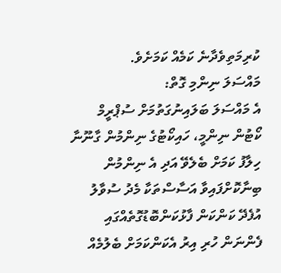ކުރިމަތިވެދާނެ ކަމެއް ކަމަށެވެ.
މައްސަލަ ނިންމި ގޮތް:
އެ މައްސަލަ ބަލައިނުގަތުމަށް ސުޕްރީމް ކޯޓުން ނިންމީ، ހައިކޯޓުގެ ނިންމުން ގާނޫނާ ހިލާފު ކަމަށް ބެލެވޭ އަދި އެ ނިންމުން ބިނާކޮށްފައިވާ އަސާސްތަކާ މެދު ސުވާލު އުފެދޭ ކަންކަން ފާޅުކަންބޮޑުގޮތެއްގައި ފެންނަން ހުރި އިރު އެކަންކަމަށް ބެލުމެއް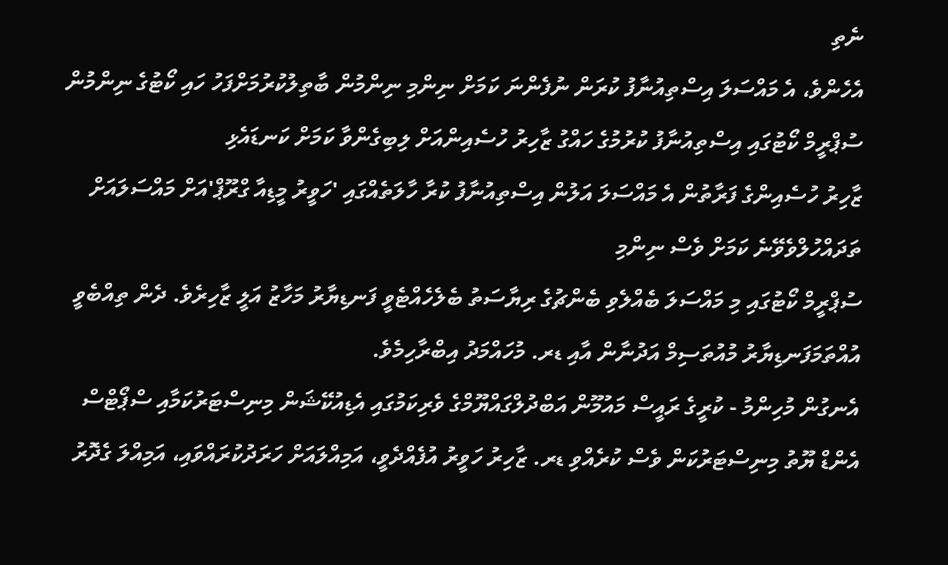ނެތި
އެހެންވެ، އެ މައްސަލަ އިސްތިއުނާފު ކުރަން ނުފެންނަ ކަމަށް ނިންމި ނިންމުން ބާތިލުކުރުމަށްފަހު ހައި ކޯޓުގެ ނިންމުން ސުޕްރީމް ކޯޓުގައި އިސްތިއުނާފު ކުރުމުގެ ހައްގު ޒާހިރު ހުސެއިންއަށް ލިބިގެންވާ ކަމަށް ކަނޑައެޅި
ޒާހިރު ހުސެއިންގެ ފަރާތުން އެ މައްސަލަ އަލުން އިސްތިއުނާފު ކުރާ ހާލަތެއްގައި 'ހަވީރު މީޑިއާ ގްރޫޕް'އަށް މައްސަލައަށް ތަދައްހުލްވެވޭނެ ކަމަށް ވެސް ނިންމި
ސުޕްރީމް ކޯޓުގައި މި މައްސަލަ ބެއްލެވި ބެންޗުގެ ރިޔާސަތު ބެލެހެއްޓެވީ ފަނޑިޔާރު މަހާޒު އަލީ ޒާހިރެވެ. ދެން ތިއްބެވީ އުއްތަމަފަނޑިޔާރު މުއުތަސިމް އަދުނާން އާއި ޑރ. މުހައްމަދު އިބްރާހިމެވެ.
އެނގުން މުހިންމު - ކުރީގެ ރައީސް މައުމޫން އަބްދުލްގައްޔޫމްގެ ވެރިކަމުގައި އެޑިއުކޭޝަން މިނިސްޓަރުކަމާއި ސްޕޯޓްސް އެންޑް ޔޫތު މިނިސްޓަރުކަން ވެސް ކުރެއްވި ޑރ. ޒާހިރު ހަވީރު އުފެއްދެވީ، އަމިއްލައަށް ހަރަދުކުރައްވައި، އަމިއްލަ ގެދޮރު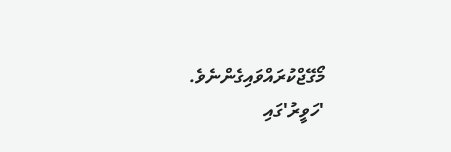މޯގޭޖްކުރައްވައިގެންނެވެ.
'ހަވީރު'ގައި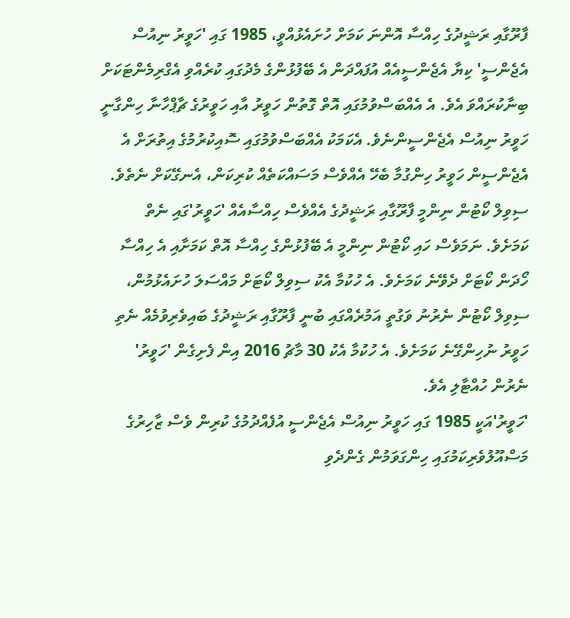ފާރޫގާއި ރަޝީދުގެ ހިއްސާ އޮންނަ ކަމަށް ހުށައެޅުއްވީ، 1985 ގައި 'ހަވީރު ނިއުސް އެޖެންސީ' ކިޔާ އެޖެންސީއެއް އުފައްދަން އެ ބޭފުޅުންގެ މެދުގައި ކުރެއްވި އެގްރިމެންޓަކަށް ބިނާކުރައްވަ އެވެ. އެ އެއްބަސްވުމުގައި އޮތް ގޮތުން ހަވީރު އާއި ހަވީރުގެ ޗާޕްހާނާ ހިންގާނީ ހަވީރު ނިއުސް އެޖެންސީންނެވެ. އެކަމަކު އެއްބަސްވުމުގައި ސޮއިކުރުމުގެ އިތުރަށް އެ އެޖެންސީން ހަވީރު ހިންގުމާ ބެހޭ އެއްވެސް މަސައްކަތެއް ކުރިކަން، އެނގޭކަށް ނެތެވެ.
ސިވިލް ކޯޓުން ނިންމީ ފާރޫގާއި ރަޝީދުގެ އެއްވެސް ހިއްސާއެއް 'ހަވީރު'ގައި ނެތް ކަމަށެވެ. ނަމަވެސް ހައި ކޯޓުން ނިންމީ އެ ބޭފުޅުންގެ ހިއްސާ އޮތް ކަމަށާއި އެ ހިއްސާ ހޯދަން ކޯޓަށް ދެވޭނެ ކަމަށެވެ. އެ ހުކުމާ އެކު ސިވިލް ކޯޓަށް މައްސަލަ ހުށައެޅުމުން، ސިވިލް ކޯޓުން ނެރުނު ވަގުތީ އަމުރެއްގައި ބުނީ ފާރޫގާއި ރަޝީދުގެ ބައިވެރިވުމެއް ނެތި ހަވީރު ނުހިންގޭނެ ކަމަށެވެ. އެ ހުކުމާ އެކު 30 މާޗު 2016 އިން ފެށިގެން 'ހަވީރު' ނެރުން ހުއްޓާލި އެވެ.
'ހަވީރު'އަކީ 1985 ގައި ހަވީރު ނިއުސް އެޖެންސީ އުފެއްދުމުގެ ކުރިން ވެސް ޒާހިރުގެ މަސްއޫލުވެރިކަމުގައި ހިންގަވަމުން ގެންދެވި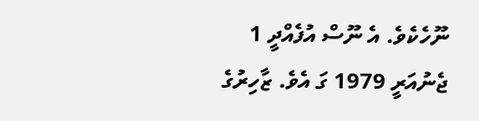ނޫހެކެވެ. އެ ނޫސް އުފެއްދީ 1 ޖެނުއަރީ 1979 ގަ އެވެ. ޒާހިރުގެ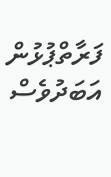ފަރާތްޕުޅުން އަބަދުވެސް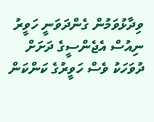ވިދާޅުވަމުން ގެންދަވަނީ ހަވީރު ނިއުސް އެޖެންސީގެ ދަށަށް ދުވަހަކު ވެސް ހަވީރުގެ ކަންކަން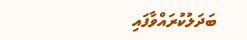ބަދަލުކުރައްވާފައި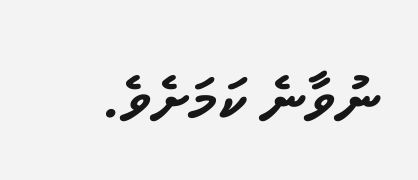ނުވާނެ ކަމަށެވެ.